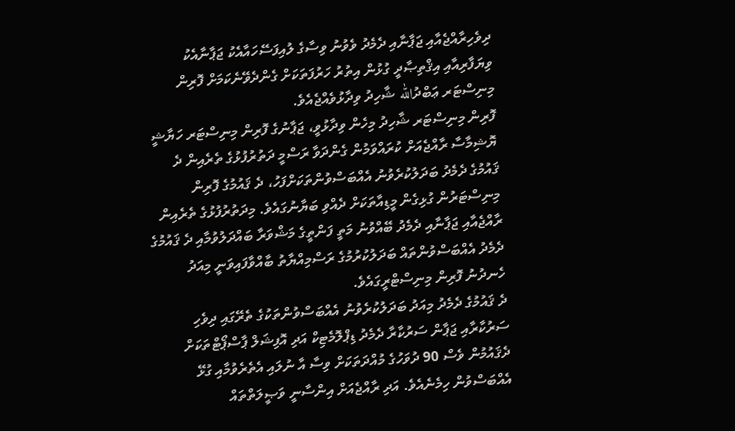ދިވެހިރާއްޖެއާއި ޖަޕާނާއި ދެމެދު ވެވުނު ވިސާގެ ލުއިފަސޭހައާއެކު ޖަޕާނާއެކު ވިޔަފާރިއާއި އިޤްތިޞާދީ ގުޅުން އިތުރު ހަރުފަތަކަށް ގެންދެވޭނެކަމަށް ފޮރިން މިނިސްޓަރ ޢަބްދުالله ޝާހިދު ވިދާޅުވެއްޖެއެވެ.
ފޮރިން މިނިސްޓަރ ޝާހިދު މިހެން ވިދާޅުވީ، ޖަޕާނުގެ ފޮރިން މިނިސްޓަރ ހަޔާޝީ ޔޮޝިމާސާ ރާއްޖެއަށް ކުރައްވަމުން ގެންދަވާ ރަސްމީ ދަތުރުފުޅުގެ ތެރެއިން ދެ ޤައުމުގެ ދެމެދު ބަދަލުކުރެވުނު އެއްބަސްވުންތަކަށްފަހު، ދެ ޤައުމުގެ ފޮރިން މިނިސްޓަރުން ގުޅިގެން މީޑިއާތަކަށް ދެއްވި ބަޔާނުގައެވެ. މިދަތުރުފުޅުގެ ތެރެއިން ރާއްޖެއާއި ޖަޕާނާއި ދެމެދު ބޭއްވުނު މަތީ ފަންތީގެ މަޝްވަރާ ބައްދަލުވުމާއި ދެ ޤައުމުގެ ދެމެދު އެއްބަސްވުންތައް ބަދަލުކުރުމުގެ ރަސްމިއްޔާތު ބާއްވާފައިވަނީ މިއަދު ހެނދުނު ފޮރިން މިނިސްޓްރީގައެވެ.
ދެ ޤައުމުގެ ދެމެދު މިއަދު ބަދަލުކުރެވުނު އެއްބަސްވުންތަކުގެ ތެރޭގައި ދިވެހި ސަރުކާރާއި ޖަޕާން ސަރުކާރާ ދެމެދު ޑިޕްލޮމެޓިކް އަދި އޮފިޝަލް ޕާސްޕޯޓްތަކަށް ދެޤައުމުން ވެސް 90 ދުވަހުގެ މުއްދަތަކަށް ވިސާ އާ ނުލައި އެތެރެވުމާއި ގުޅޭ އެއްބަސްވުން ހިމެނެއެވެ. އަދި ރާއްޖެއަށް އިންސާނީ ވަޞީލަތްތައް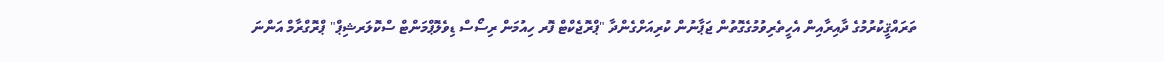ތަރައްޤީކުރުމުގެ ދާއިރާއިން އެހީތެރިވުމުގެގޮތުން ޖަޕާނުން ކުރިއަށްގެންދާ "ޕްރޮޖެކްޓް ފޮރ ހިއުމަން ރިސޯސް ޑިވެލޮޕްމަންޓް ސްކޮލަރޝިޕް" ޕްރޮގްރާމް އަންނަ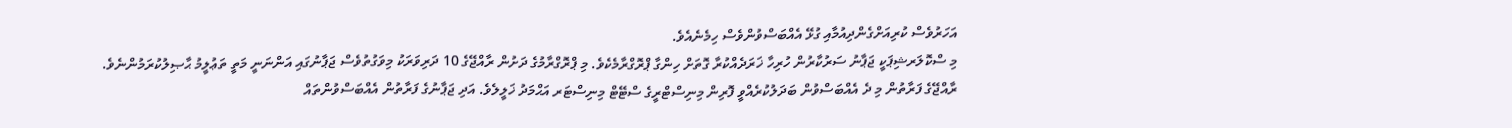އަހަރުވެސް ކުރިއަށްގެންދިއުމާއި ގުޅޭ އެއްބަސްވުންވެސް ހިމެނެއެވެ.
މި ސްކޮލަރޝިޕަކީ ޖަޕާނު ސަރުކާރުން ހުރިހާ ޚަރަދެއްކުރާ ގޮތަށް ހިންގާ ޕްރޮގްރާމެކެވެ. މި ޕްރޮގްރާމުގެ ދަށުން ރާއްޖޭގެ 10 ދަރިވަރަކު މިވަގުތުވެސް ޖަޕާނުގައި އަންނަނީ މަތީ ތަޢުލީމު ޙާޞިލުކުރަމުންނެވެ.
ރާއްޖޭގެ ފަރާތުން މި ދެ އެއްބަސްވުން ބަދަލުކުރެއްވީ ފޮރިން މިނިސްޓްރީގެ ސްޓޭޓް މިނިސްޓަރ އަޙްމަދު ޚަލީލެވެ. އަދި ޖަޕާނުގެ ފަރާތުން އެއްބަސްވުންތައް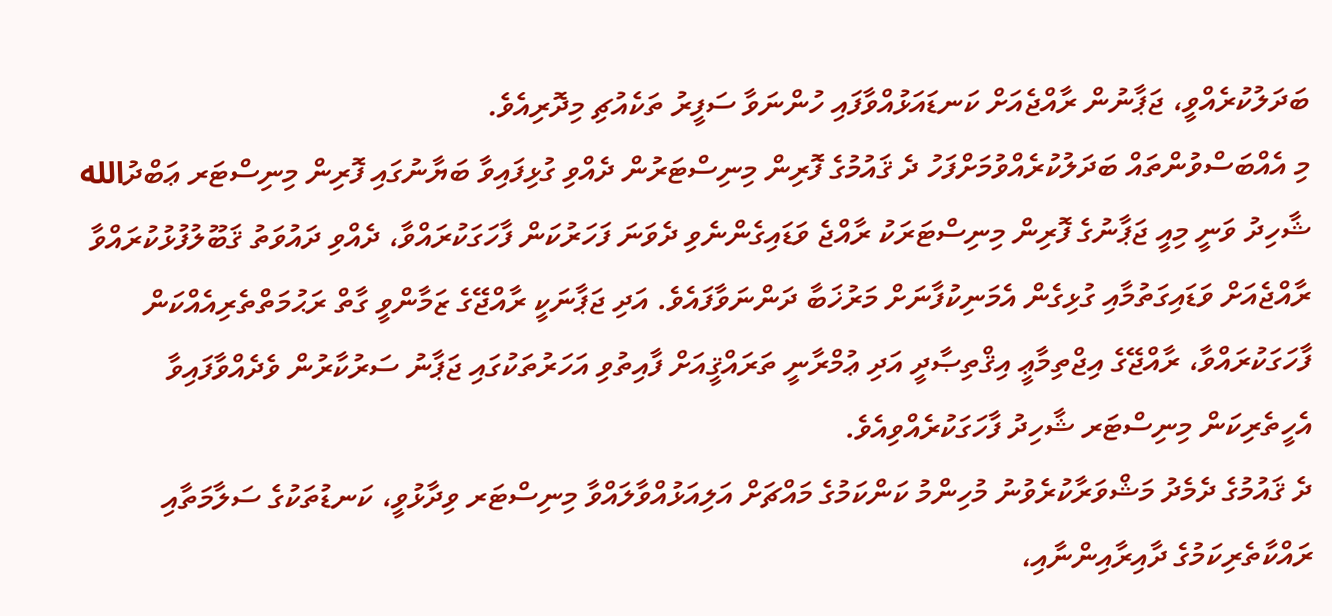ބަދަލުކުރެއްވީ، ޖަޕާނުން ރާއްޖެއަށް ކަނޑައަޅުއްވާފައި ހުންނަވާ ސަފީރު ތަކެއުޗި މިދޮރިއެވެ.
މި އެއްބަސްވުންތައް ބަދަލުކުރެއްވުމަށްފަހު ދެ ޤައުމުގެ ފޮރިން މިނިސްޓަރުން ދެއްވި ގުޅިފައިވާ ބަޔާނުގައި ފޮރިން މިނިސްޓަރ ޢަބްދުالله ޝާހިދު ވަނީ މިއީ ޖަޕާނުގެ ފޮރިން މިނިސްޓަރަކު ރާއްޖެ ވަޑައިގެންނެވި ދެވަނަ ފަހަރުކަން ފާހަގަކުރައްވާ، ދެއްވި ދައުވަތު ޤަބޫލުފުޅުކުރައްވާ ރާއްޖެއަށް ވަޑައިގަތުމާއި ގުޅިގެން އެމަނިކުފާނަށް މަރުޚަބާ ދަންނަވާފައެވެ. އަދި ޖަޕާނަކީ ރާއްޖޭގެ ޒަމާންވީ ގާތް ރަޙުމަތްތެރިއެއްކަން ފާހަގަކުރައްވާ، ރާއްޖޭގެ އިޖްތިމާޢީ އިޤްތިޞާދީ އަދި ޢުމްރާނީ ތަރައްޤީއަށް ފާއިތުވި އަހަރުތަކުގައި ޖަޕާނު ސަރުކާރުން ވެދެއްވާފައިވާ އެހީތެރިކަން މިނިސްޓަރ ޝާހިދު ފާހަގަކުރެއްވިއެވެ.
ދެ ޤައުމުގެ ދެމެދު މަޝްވަރާކުރެވުނު މުހިންމު ކަންކަމުގެ މައްޗަށް އަލިއަޅުއްވާލައްވާ މިނިސްޓަރ ވިދާޅުވީ، ކަނޑުތަކުގެ ސަލާމަތާއި ރައްކާތެރިކަމުގެ ދާއިރާއިންނާއި،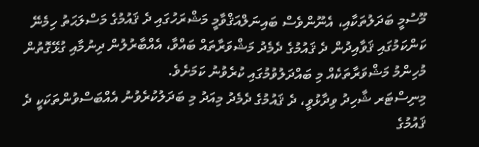މޫސުމީ ބަދަލުތަކާއި، އެނޫންވެސް ބައިނަލްއަޤްވާމީ މަޝްރަހުގައި ދެ ޤައުމުގެ މަސްލަޙަތު ހިމެނޭ ކަންކަމުގައި ޤަވާއިދުން ދެ ޤައުމުގެ ދެމެދު މަޝްވަރާތައް ބައްވާ، އެއްބާރުލުން ދިނުމާއި ގުޅޭގޮތުން މުހިންމު މަޝްވަރާތަކެއް މި ބައްދަލުވުމުގައި ކުރެވުނު ކަމަށެވެ.
މިނިސްޓަރ ޝާހިދު ވިދާޅުވީ، ދެ ޤައުމުގެ ދެމެދު މިއަދު މި ބަދަލުކުރެވުނު އެއްބަސްވުންތަކަކީ ދެ ޤައުމުގެ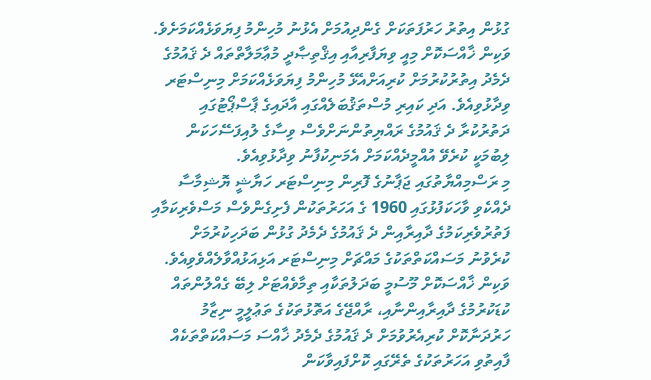ގުޅުން އިތުރު ހަރުފަތަކަށް ގެންދިއުމަށް އެޅުނު މުހިންމު ފިޔަވަޅެއްކަމަށެވެ.
ވަކިން ޚާއްސަކޮށް މިއީ ވިޔަފާރިއާއި އިޤްތިޞާދީ މުޢާމަލާތްތައް ދެ ޤައުމުގެ ދެމެދު އިތުރުކުރުމަށް ކުރިއަށްއެޅޭ މުހިންމު ފިޔަވަޅެއްކަމަށް މިނިސްޓަރ ވިދާޅުވިއެވެ. އަދި ކައިރި މުސްތަޤުބަލެއްގައި އާދައިގެ ޕާސްޕޯޓުގައި ދަތުރުކުރާ ދެ ޤައުމުގެ ރައްޔިތުންނަށްވެސް ވިސާގެ ލުއިފަސޭހަކަން ލިބުމަކީ ކުރެވޭ އުއްމީދެއްކަމަށް އެމަނިކުފާނު ވިދާޅުވިއެވެ.
މި ރަސްމިއްޔާތުގައި ޖަޕާނުގެ ފޮރިން މިނިސްޓަރ ހަޔާޝީ ޔޮޝިމާސާ ދެއްކެވި ވާހަކަފުޅުގައި 1960 ގެ އަހަރުތަކުން ފެށިގެންވެސް މަސްވެރިކަމާއި ފަތުރުވެރިކަމުގެ ދާއިރާއިން ދެ ޤައުމުގެ ދެމެދު ގުޅުން ބަދަހިކުރުމަށް ކުރެވުނު މަސައްކަތްތަކުގެ މައްޗަށް މިނިސްޓަރ އަޅިއަޅުއްވާލެއްވެވިއެވެ. ވަކިން ޚާއްސަކޮށް މޫސުމީ ބަދަލުތަކާއި ތިމާވެއްޓަށް ލިބޭ ގެއްލުންތައް ކުޑަކުރުމުގެ ދާއިރާއިންނާއި، ރާއްޖޭގެ އަތޮޅުތަކުގެ ތަޢުލީމީ ނިޒާމު ހަރުދަނާކޮށް ކުރިއެރުވުމަށް ދެ ޤައުމުގެ ދެމެދު ޚާއްސަ މަސައްކަތްތަކެއް ފާއިތުވި އަހަރުތަކުގެ ތެރޭގައި ކޮށްފައިވާކަން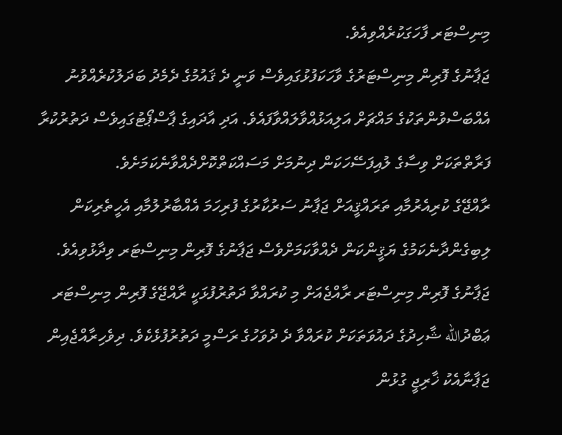މިނިސްޓަރ ފާހަގަކުރެއްވިއެވެ.
ޖަޕާނުގެ ފޮރިން މިނިސްޓަރުގެ ވާހަކަފުޅުގައިވެސް ވަނީ ދެ ޤައުމުގެ ދެމެދު ބަދަލުކުރެއްވުނު އެއްބަސްވުންތަކުގެ މައްޗަށް އަލިއަޅުއްވާލައްވާފައެވެ. އަދި އާދައިގެ ޕާސްޕޯޓުގައިވެސް ދަތުރުކުރާ ފަރާތްތަކަށް ވިސާގެ ލުއިފަސޭހަކަން ދިނުމަށް މަސައްކަތްކޮށްދެއްވާނެކަމަށެވެ.
ރާއްޖޭގެ ކުރިއެރުމާއި ތަރައްޤީއަށް ޖަޕާނު ސަރުކާރުގެ ފުރިހަމަ އެއްބާރުލުމާއި އެހީތެރިކަން ލިބިގެންދާނެކަމުގެ ޔަޤީންކަން ދެއްވާކަމަށްވެސް ޖަޕާނުގެ ފޮރިން މިނިސްޓަރ ވިދާޅުވިއެވެ.
ޖަޕާނުގެ ފޮރިން މިނިސްޓަރ ރާއްޖެއަށް މި ކުރައްވާ ދަތުރުފުޅަކީ ރާއްޖޭގެ ފޮރިން މިނިސްޓަރ ޢަބްދުالله ޝާހިދުގެ ދައުވަތަކަށް ކުރައްވާ ދެ ދުވަހުގެ ރަސްމީ ދަތުރުފުޅެކެވެ. ދިވެހިރާއްޖެއިން ޖަޕާނާއެކު ޚާރިޖީ ގުޅުން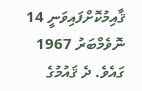ޤާއިމުކޮށްފައިވަނީ 14 ނޮވެމްބަރު 1967 ގައެވެ. ދެ ޤައުމުގެ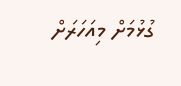ގުޅުމަށް މިއަހަރަށް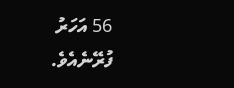56 އަހަރު ފުރޭނެއެވެ.